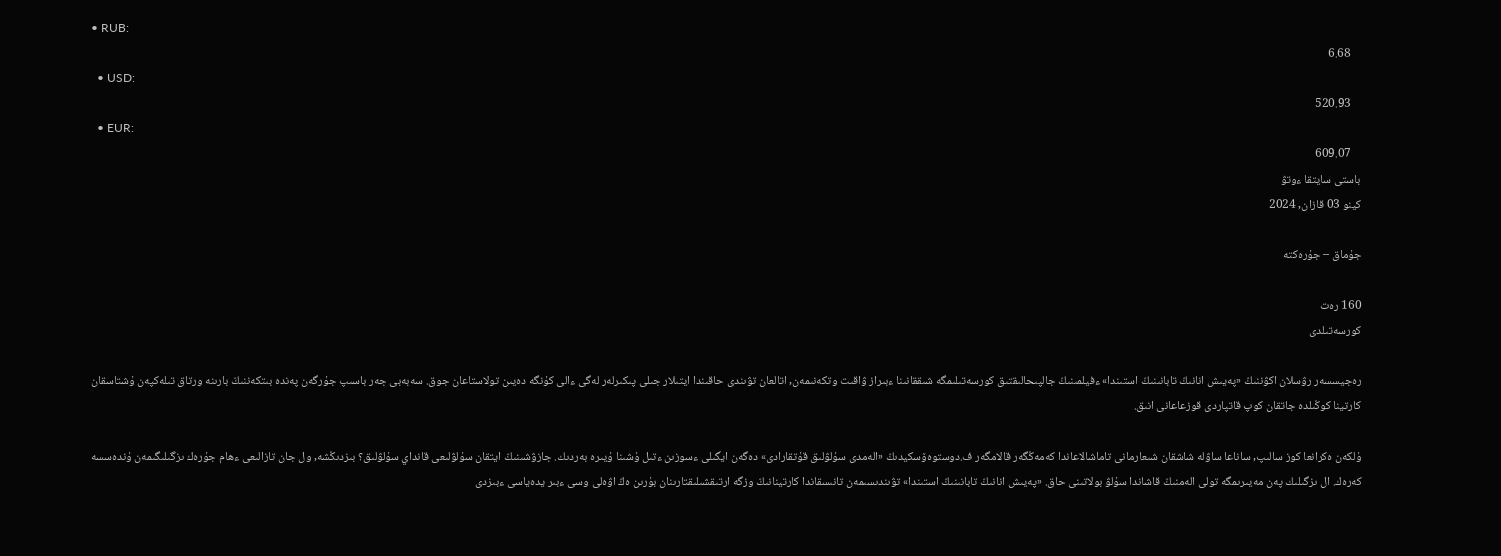• RUB:
    6.68
  • USD:
    520.93
  • EUR:
    609.07
باستى سايتقا ءوتۋ
كينو 03 قازان, 2024

جۇماق – جۇرەكتە

160 رەت
كورسەتىلدى

رەجيسسەر رۋسلان اكۋننىڭ «پەيىش انانىڭ تابانىنىڭ استىندا» ءفيلمىنىڭ جالپىحالىقتىق كورسەتىلىمگە شىققانىنا ءبىراز ۋاقىت وتكەنىمەن, اتالعان تۋىندى حاقىندا ايتىلار جىلى پىكىرلەر لەگى ءالى كۇنگە دەيىن تولاستاعان جوق. سەبەبى جەر باسىپ جۇرگەن پەندە بىتكەننىڭ بارىنە ورتاق تىلەكپەن ۇشتاسقان كارتينا كوڭىلدە جاتقان كوپ قاتپاردى قوزعاعانى انىق.

ۇلكەن ەكرانعا كوز سالىپ, ساناعا ساۋلە شاشقان شىعارمانى تاماشالاعاندا كەمەڭگەر قالامگەر ف.دوستوەۆسكيدىڭ «الەمدى سۇلۋلىق قۇتقارادى» دەگەن ايگىلى ءسوزىن ءتىل ۇشىنا ۇيىرە بەردىك. جازۋشىنىڭ ايتقان سۇلۋلىعى قانداي سۇلۋلىق؟ بىزدىڭشە, ول جان تازالىعى ءھام جۇرەك ىزگىلىگىمەن ۇندەسسە كەرەك. ال ىزگىلىك پەن مەيىرىمگە تولى الەمنىڭ قاشاندا سۇلۋ بولاتىنى حاق. «پەيىش انانىڭ تابانىنىڭ استىندا» تۋىندىسىمەن تانىسقاندا كارتينانىڭ وزگە ارتىقشىلىقتارىنان بۇرىن ەڭ اۋەلى وسى ءبىر يدەياسى ءبىزدى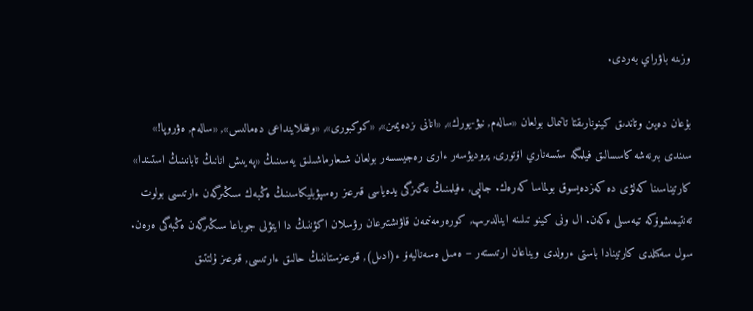وزىنە باۋراي بەردى.

بۇعان دەيىن وتاندىق كينونارىقتا تانىمال بولعان «سالەم, نيۋ-يورك», «انانى ىزدەيمىن», «كوكبورى», «وففلاينداعى دەمالىس», «سالەم, ەۋروپا!» سىندى بىرنەشە كاسسالىق فيلمگە ستسەناري اۆتورى, پروديۋسەر ءارى رەجيسسەر بولعان شىعارماشىلىق يەسىنىڭ «پەيىش انانىڭ تابانىنىڭ استىندا» كارتيناسىنا كەلۋى دە كەزدەيسوق بولماسا كەرەك. جالپى, ءفيلمنىڭ نەگىزگى يدەياسى قىرعىز رەسپۋبليكاسىنىڭ ەڭبەك سىڭىرگەن ءارتىسى بولوت تەنتيمىشوۆكە تيەسىلى ەكەن. ال ونى كينو تىلىنە اينالدىرىپ, كورەرمەنىمەن قاۋىشتىرعان رۋسلان اكۋننىڭ دا ايتۋلى جوباعا سىڭىرگەن ەڭبەگى ەرەن. سول سەكىلدى كارتينادا باستى ءرولدى ويناعان ارتىستەر – ەمىل ەسەناليەۆ ء(ادىل), قىرعىزستاننىڭ حالىق ءارتىسى, قىرعىز ۇلتتىق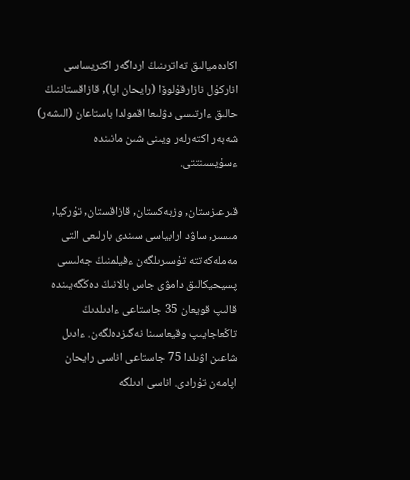اكادەميالىق تەاترىنىڭ ارداگەر اكتريساسى اناركۇل نازارقۇلوۆا (رايحان اپا), قازاقستاننىڭ حالىق ءارتىسى دۋلىعا اقمولدا باستاعان (الىشەر) شەبەر اكتەرلەر ويىنى شىن مانىندە ءسۇيسىنتتى.

قىرعىزستان, وزبەكستان, قازاقستان, تۇركيا, مىسىر, ساۋد ارابياسى سىندى بارلىعى التى مەملەكەتتە تۇسىرىلگەن ءفيلمنىڭ جەلىسى پسيحيكالىق دامۋى جاس بالانىڭ دەڭگەيىندە قالىپ قويعان 35 جاستاعى ءادىلدىڭ تاڭعاجايىپ وقيعاسىنا نەگىزدەلگەن. ءادىل شاعىن اۋىلدا 75 جاستاعى اناسى رايحان اپامەن تۇرادى. اناسى ادىلگە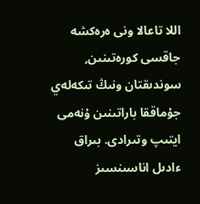اللا تاعالا ونى ەرەكشە جاقسى كورەتىنىن, سوندىقتان ونىڭ تىكەلەي جۇماققا باراتىنىن ۇنەمى ايتىپ وتىرادى. بىراق ءادىل اناسىنسىز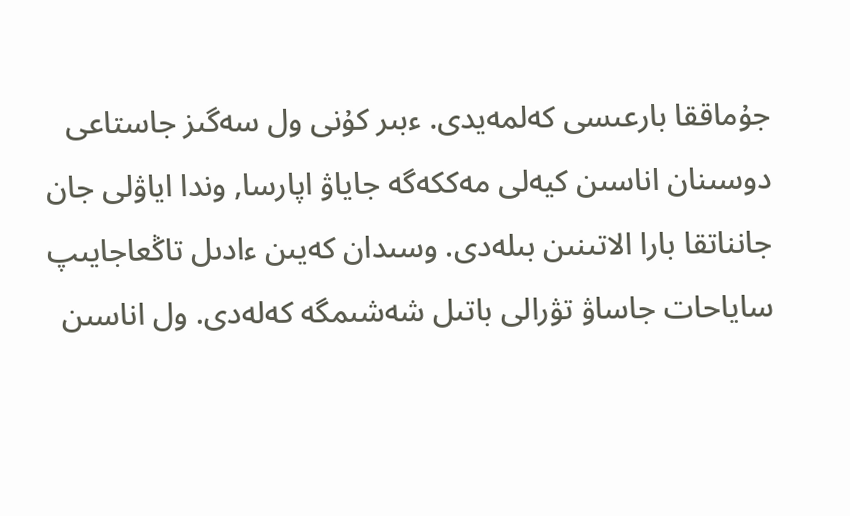جۇماققا بارعىسى كەلمەيدى. ءبىر كۇنى ول سەگىز جاستاعى دوسىنان اناسىن كيەلى مەككەگە جاياۋ اپارسا, وندا اياۋلى جان جانناتقا بارا الاتىنىن بىلەدى. وسىدان كەيىن ءادىل تاڭعاجايىپ ساياحات جاساۋ تۋرالى باتىل شەشىمگە كەلەدى. ول اناسىن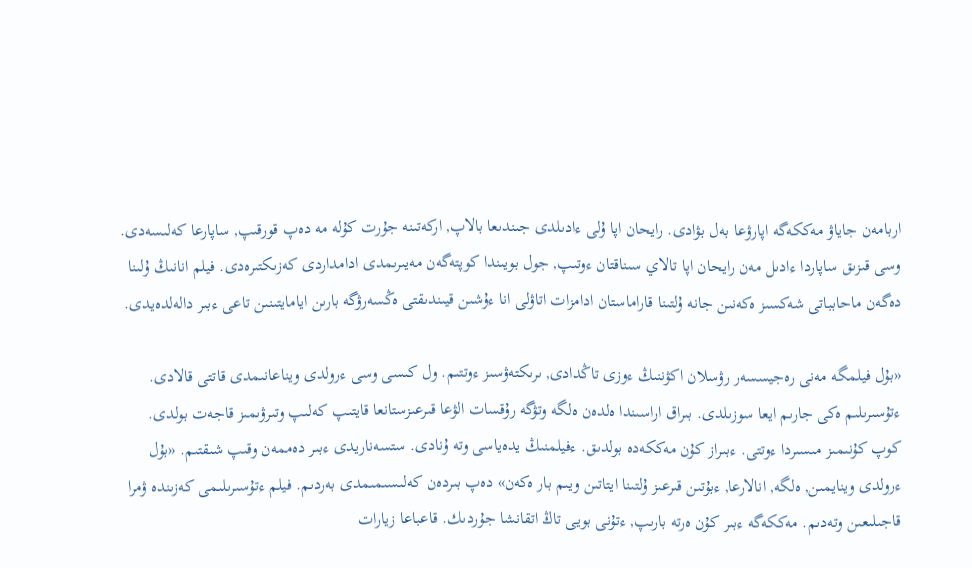اربامەن جاياۋ مەككەگە اپارۋعا بەل بۋادى. رايحان اپا ۇلى ءادىلدى جىندىعا بالاپ, اركەتىنە جۇرت كۇلە مە دەپ قورقىپ, ساپارعا كەلىسەدى. وسى قىزىق ساپاردا ءادىل مەن رايحان اپا تالاي سىناقتان ءوتىپ, جول بويىندا كوپتەگەن مەيىرىمدى ادامداردى كەزىكتىرەدى. فيلم انانىڭ ۇلىنا دەگەن ماحابباتى شەكسىز ەكەنىن جانە ۇلتىنا قاراماستان ادامزات اتاۋلى انا ءۇشىن قيىندىقتى ەڭسەرۋگە بارىن ايامايتىنىن تاعى ءبىر دالەلدەيدى.

«بۇل فيلمگە مەنى رەجيسسەر رۋسلان اكۋننىڭ ءوزى تاڭدادى, ىرىكتەۋسىز ءوتتىم. ول كىسى وسى ءرولدى ويناعانىمدى قاتتى قالادى. ءتۇسىرىلىم ەكى جارىم ايعا سوزىلدى. بىراق اراسىندا ەلدەن ەلگە وتۋگە رۇقسات الۋعا قىرعىزستانعا قايتىپ كەلىپ وتىرۋىمىز قاجەت بولدى. كوپ كۇنىمىز مىسىردا ءوتتى. ءبىراز كۇن مەككەدە بولدىق. ءفيلمنىڭ يدەياسى وتە ۇنادى. ستسەناريدى ءبىر دەممەن وقىپ شىقتىم. «بۇل ءرولدى وينايمىن, ەلگە, انالارعا, ءبۇتىن قىرعىز ۇلتىنا ايتاتىن ويىم بار ەكەن» دەپ بىردەن كەلىسىمىمدى بەردىم. فيلم ءتۇسىرىلىمى كەزىندە ۋمرا قاجىلىعىن وتەدىم. مەككەگە ءبىر كۇن ەرتە بارىپ, ءتۇنى بويى تاڭ اتقانشا جۇردىك. قاعباعا زيارات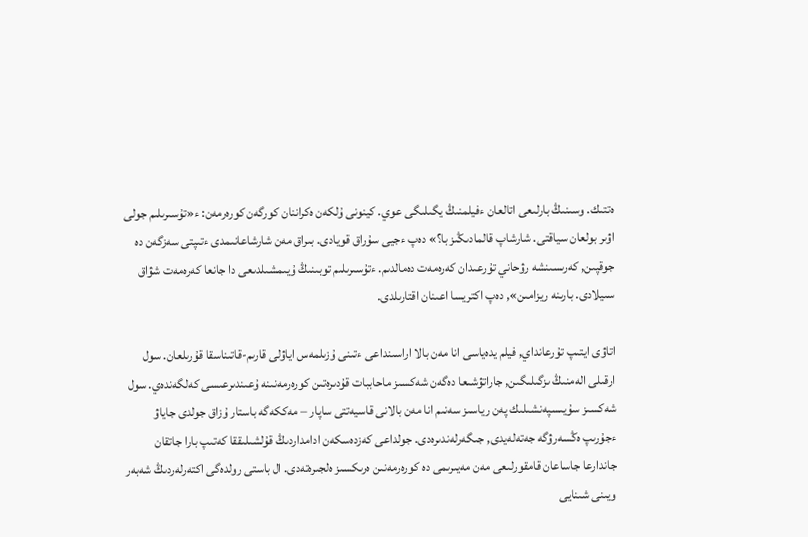ەتتىك. وسىنىڭ بارلىعى اتالعان ءفيلمنىڭ يگىلىگى عوي. كينونى ۇلكەن ەكراننان كورگەن كورەرمەن: ء«تۇسىرىلىم جولى اۋىر بولعان سياقتى. شارشاپ قالمادىڭىز با؟» دەپ ءجيى سۇراق قويادى. بىراق مەن شارشاعانىمدى ءتىپتى سەزگەن دە جوقپىن, كەرىسىنشە رۋحاني تۇرعىدان كەرەمەت دەمالدىم. ءتۇسىرىلىم توبىنىڭ ۇيىمشىلدىعى دا جانعا كەرەمەت شۋاق سىيلادى. بارىنە ريزامىن», دەپ اكتريسا اعىنان اقتارىلدى.

اتاۋى ايتىپ تۇرعانداي, فيلم يدەياسى انا مەن بالا اراسىنداعى ءتىنى ۇزىلمەس اياۋلى قارىم-قاتىناسقا قۇرىلعان. سول ارقىلى الەمنىڭ ىزگىلىگىن, جاراتۋشىعا دەگەن شەكسىز ماحاببات قۇدىرەتىن كورەرمەنىنە ۇعىندىرعىسى كەلگەندەي. سول شەكسىز سۇيىسپەنشىلىك پەن رياسىز سەنىم انا مەن بالانى قاسيەتتى ساپار – مەككەگە باستار ۇزاق جولدى جاياۋ ءجۇرىپ ەڭسەرۋگە جەتەلەيدى, جىگەرلەندىرەدى. جولداعى كەزدەسكەن ادامداردىڭ قۇلشىلىققا كەتىپ بارا جاتقان جاندارعا جاساعان قامقورلىعى مەن مەيىرىمى دە كورەرمەنىن ەرىكسىز ەلجىرەتەدى. ال باستى رولدەگى اكتەرلەردىڭ شەبەر ويىنى شىنايى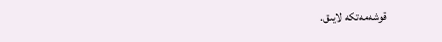قوشەمەتكە لايىق.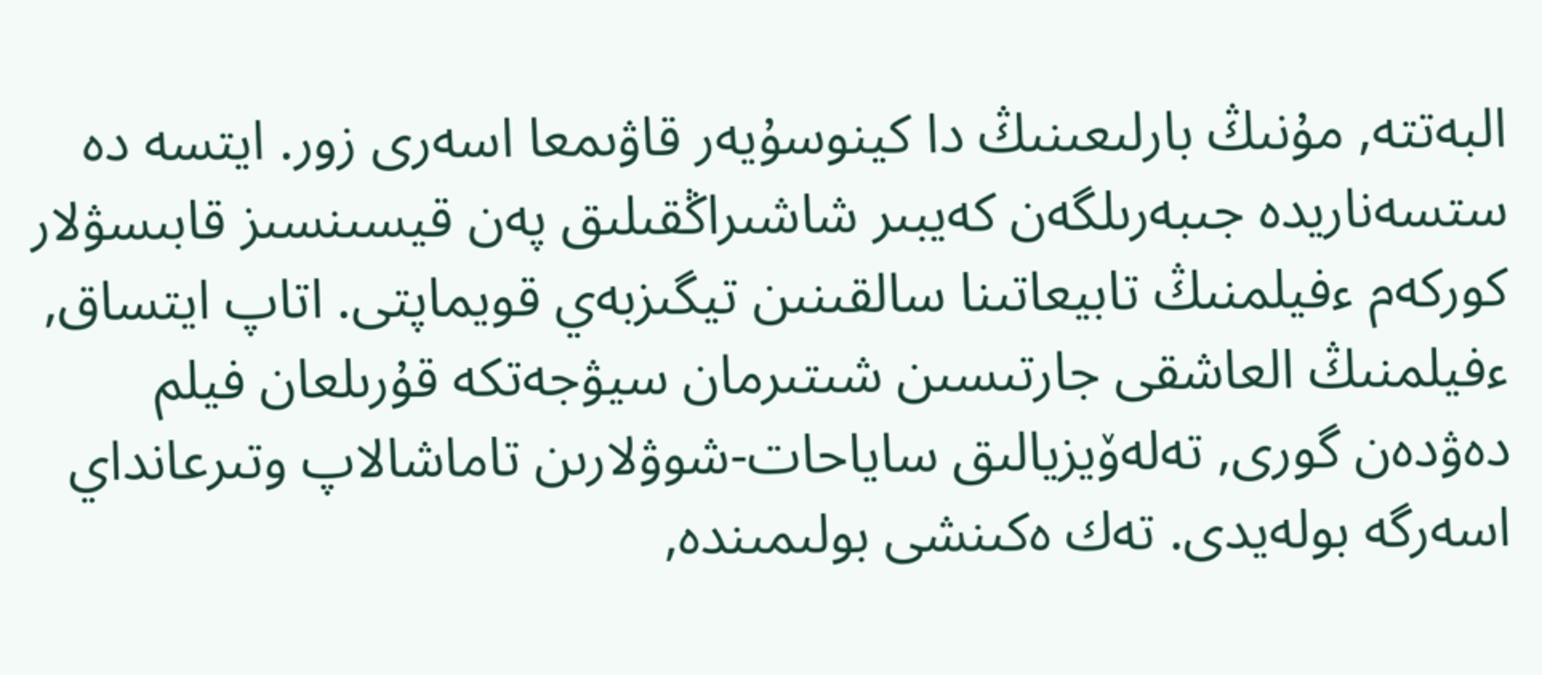البەتتە, مۇنىڭ بارلىعىنىڭ دا كينوسۇيەر قاۋىمعا اسەرى زور. ايتسە دە ستسەناريدە جىبەرىلگەن كەيبىر شاشىراڭقىلىق پەن قيسىنسىز قابىسۋلار كوركەم ءفيلمنىڭ تابيعاتىنا سالقىنىن تيگىزبەي قويماپتى. اتاپ ايتساق, ءفيلمنىڭ العاشقى جارتىسىن شىتىرمان سيۋجەتكە قۇرىلعان فيلم دەۋدەن گورى, تەلەۆيزيالىق ساياحات-شوۋلارىن تاماشالاپ وتىرعانداي اسەرگە بولەيدى. تەك ەكىنشى بولىمىندە,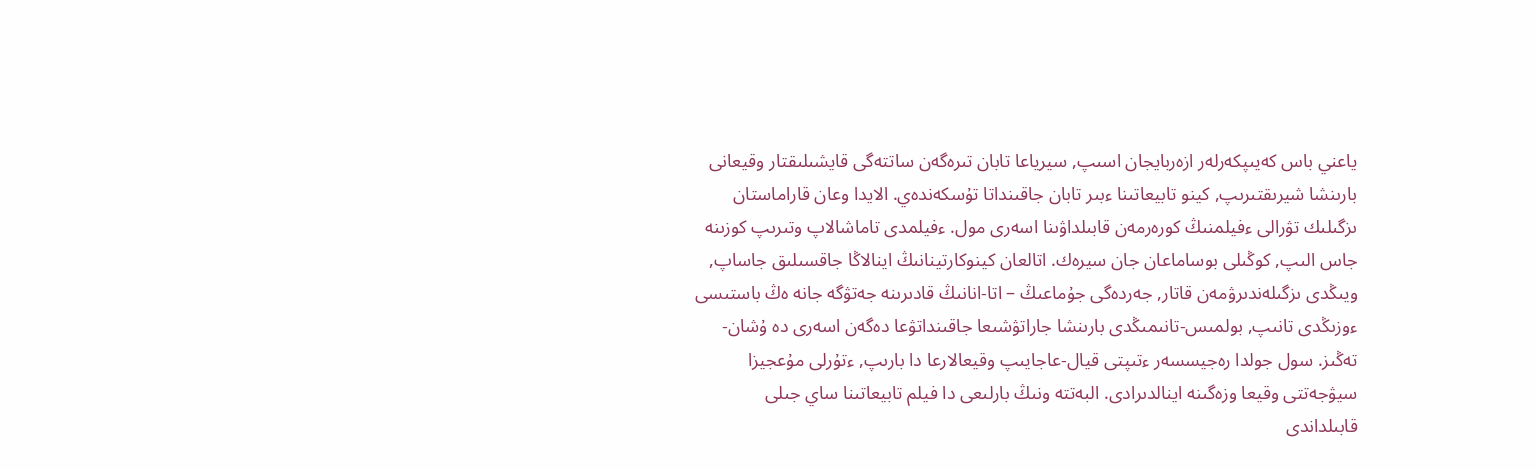ياعني باس كەيىپكەرلەر ازەربايجان اسىپ, سيرياعا تابان تىرەگەن ساتتەگى قايشىلىقتار وقيعانى بارىنشا شيرىقتىرىپ, كينو تابيعاتىنا ءبىر تابان جاقىنداتا تۇسكەندەي. الايدا وعان قاراماستان ىزگىلىك تۋرالى ءفيلمنىڭ كورەرمەن قابىلداۋىنا اسەرى مول. ءفيلمدى تاماشالاپ وتىرىپ كوزىنە جاس الىپ, كوڭىلى بوساماعان جان سيرەك. اتالعان كينوكارتينانىڭ اينالاڭا جاقسىلىق جاساپ, ويىڭدى ىزگىلەندىرۋمەن قاتار, جەردەگى جۇماعىڭ – اتا-انانىڭ قادىرىنە جەتۋگە جانە ەڭ باستىسى ءوزىڭدى تانىپ, بولمىس-تانىمىڭدى بارىنشا جاراتۋشىعا جاقىنداتۋعا دەگەن اسەرى دە ۇشان-تەڭىز. سول جولدا رەجيسسەر ءتىپتى قيال-عاجايىپ وقيعالارعا دا بارىپ, ءتۇرلى مۇعجيزا سيۋجەتتى وقيعا وزەگىنە اينالدىرادى. البەتتە ونىڭ بارلىعى دا فيلم تابيعاتىنا ساي جىلى قابىلداندى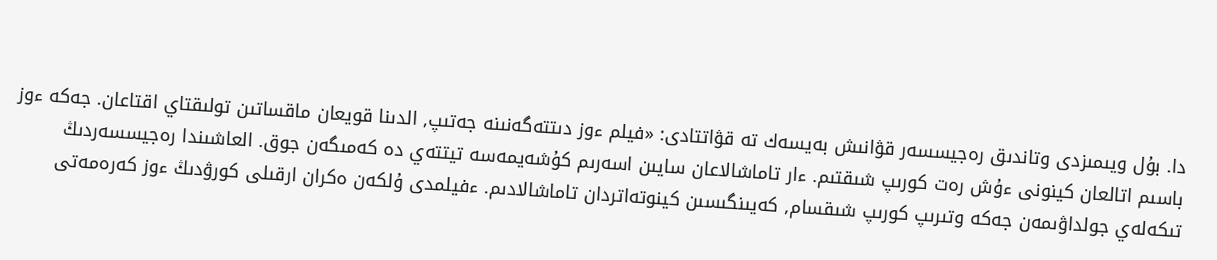دا. بۇل ويىمىزدى وتاندىق رەجيسسەر قۋانىش بەيسەك تە قۋاتتادى: «فيلم ءوز دىتتەگەنىنە جەتىپ, الدىنا قويعان ماقساتىن تولىقتاي اقتاعان. جەكە ءوز باسىم اتالعان كينونى ءۇش رەت كورىپ شىقتىم. ءار تاماشالاعان سايىن اسەرىم كۇشەيمەسە تيتتەي دە كەمىگەن جوق. العاشىندا رەجيسسەردىڭ تىكەلەي جولداۋىمەن جەكە وتىرىپ كورىپ شىقسام, كەيىنگىسىن كينوتەاتردان تاماشالادىم. ءفيلمدى ۇلكەن ەكران ارقىلى كورۋدىڭ ءوز كەرەمەتى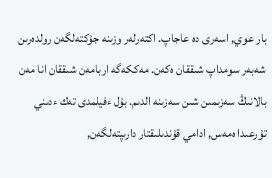بار عوي, اسەرى دە عاجاپ. اكتەرلەر وزىنە جۇكتەلگەن رولدەرىن شەبەر سومداپ شىققان ەكەن. مەككەگە اربامەن شىققان انا مەن بالانىڭ سەزىمىن شىن سەزىنە الدىم. بۇل ءفيلمدى تەك ءدىني تۇرعىدا ەمەس, ادامي قۇندىلىقتار دارىپتەلگەن,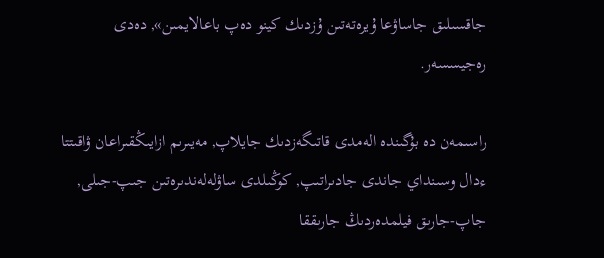جاقسىلىق جاساۋعا ۇيرەتەتىن ۇزدىك كينو دەپ باعالايمىن», دەدى رەجيسسەر.

راسىمەن دە بۇگىندە الەمدى قاتىگەزدىك جايلاپ, مەيىرىم ازايىڭقىراعان ۋاقىتتا ءدال وسىنداي جاندى جادىراتىپ, كوڭىلدى ساۋلەلەندىرەتىن جىپ-جىلى, جاپ-جارىق فيلمدەردىڭ جارىققا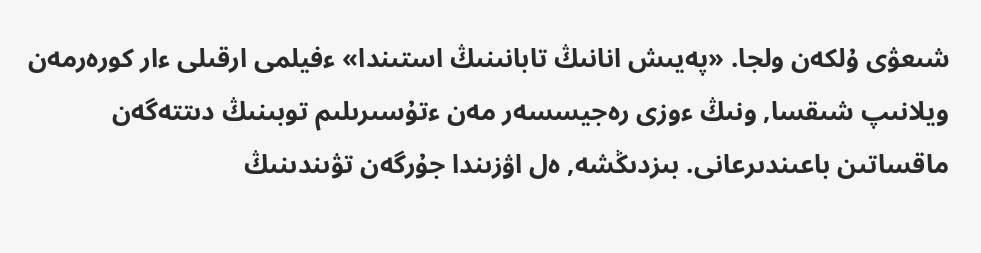شىعۋى ۇلكەن ولجا. «پەيىش انانىڭ تابانىنىڭ استىندا» ءفيلمى ارقىلى ءار كورەرمەن ويلانىپ شىقسا, ونىڭ ءوزى رەجيسسەر مەن ءتۇسىرىلىم توبىنىڭ دىتتەگەن ماقساتىن باعىندىرعانى. بىزدىڭشە, ەل اۋزىندا جۇرگەن تۋىندىنىڭ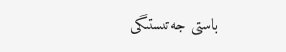باستى جەتىستىگى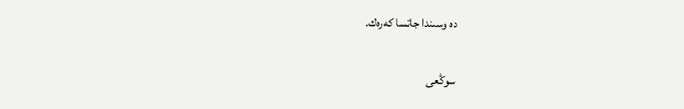دە وسىندا جاتسا كەرەك.

سوڭعى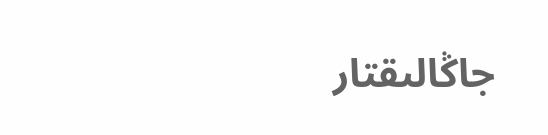جاڭالىقتار